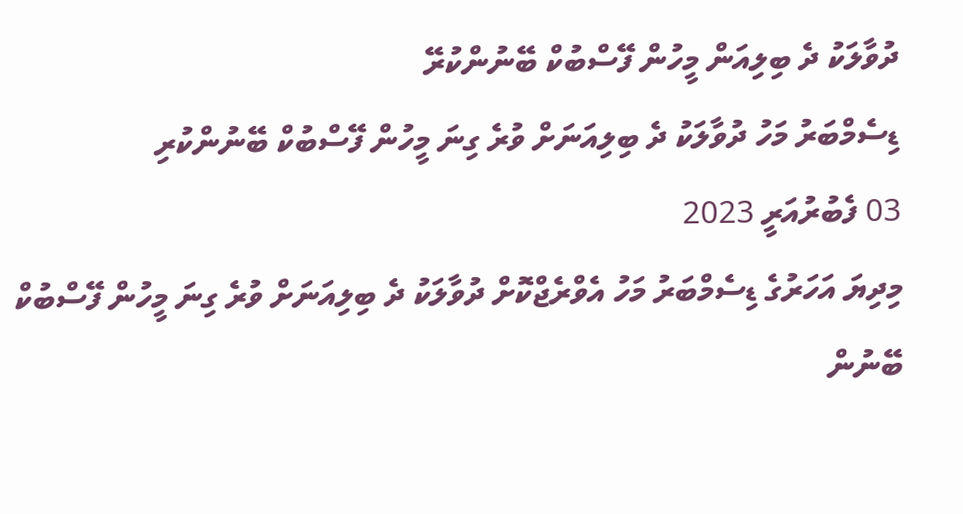ދުވާލަކު ދެ ބިލިއަން މީހުން ފޭސްބުކް ބޭނުންކުރޭ
ޑިސެމްބަރު މަހު ދުވާލަކު ދެ ބިލިއަނަށް ވުރެ ގިނަ މީހުން ފޭސްބުކް ބޭނުންކުރި
03 ފެބުރުއަރީ 2023
މިދިޔަ އަހަރުގެ ޑިސެމްބަރު މަހު އެވްރެޖްކޮށް ދުވާލަކު ދެ ބިލިއަނަށް ވުރެ ގިނަ މީހުން ފޭސްބުކް ބޭނުން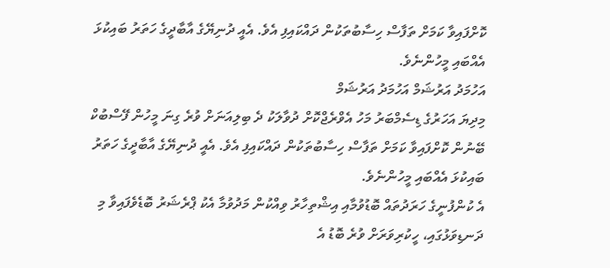ކޮށްފައިވާ ކަމަށް ތަފާސް ހިސާބުތަކުން ދައްކައިފި އެވެ. އެއީ ދުނިޔޭގެ އާބާދީގެ ހަތަރު ބައިކުޅަ އެއްބައި މީހުންނެވެ.
އަހުމަދު އަރުޝަމް އަހުމަދު އަރުޝަމް
މިދިޔަ އަހަރުގެ ޑިސެމްބަރު މަހު އެވްރެޖްކޮށް ދުވާލަކު ދެ ބިލިއަނަށް ވުރެ ގިނަ މީހުން ފޭސްބުކް ބޭނުން ކޮށްފައިވާ ކަމަށް ތަފާސް ހިސާބުތަކުން ދައްކައިފި އެވެ. އެއީ ދުނިޔޭގެ އާބާދީގެ ހަތަރު ބައިކުޅަ އެއްބައި މީހުންނެވެ.
އެ ކުންފުނީގެ ހަރަދުތައް ބޮޑުވުމާއި އިޝްތިހާރު ވިއްކުން މަދުވުމާ އެކު ޕްރެޝަރު ބޮޑެވެފައިވާ މި ދަނޑިވަޅުގައި، ހީކުރިވަރަށް ވުރެ ބޮޑު އެ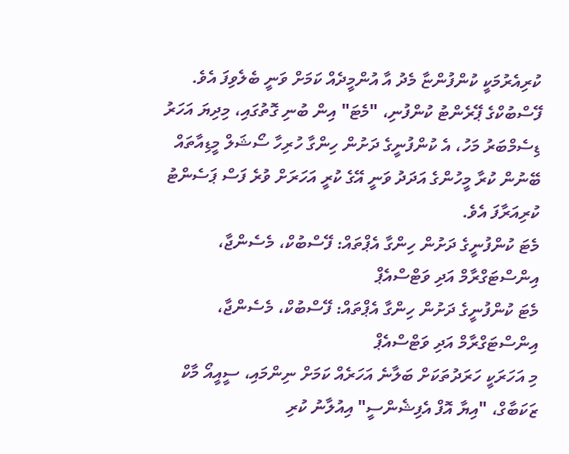ކުރިއެރުމަކީ ކުންފުންޏާ މެދު އާ އުންމީދެއް ކަމަށް ވަނީ ބެލެވިފަ އެވެ.
ފޭސްބުކްގެ ޕޭރެންޓު ކުންފުނި، "މެޓަ" އިން ބުނި ގޮތުގައި، މިދިޔަ އަހަރު ޑިސެމްބަރު މަހު، އެ ކުންފުނީގެ ދަށުން ހިންގާ ހުރިހާ ސޯޝަލް މީޑިއާތައް ބޭނުން ކުރާ މީހުންގެ އަދަދު ވަނީ އޭގެ ކުރީ އަހަރަށް ވުރެ ފަސް ޕަސެންޓު ކުރިއަރާފަ އެވެ.
މެޓަ ކުންފުނީގެ ދަށުން ހިންގާ އެޕްތައް: ފޭސްބުކް، މެސެންޖާ، އިންސްޓަގްރާމް އަދި ވަޓްސްއެޕް
މެޓަ ކުންފުނީގެ ދަށުން ހިންގާ އެޕްތައް: ފޭސްބުކް، މެސެންޖާ، އިންސްޓަގްރާމް އަދި ވަޓްސްއެޕް
މި އަހަރަކީ ހަރަދުތަކަށް ބަލާނެ އަހަރެއް ކަމަށް ނިންމައި، ސީއީއޯ މާކް ޒަކަބާގް، "އިޔާ އޮފް އެފިޝެންސީ" އިއުލާނު ކުރި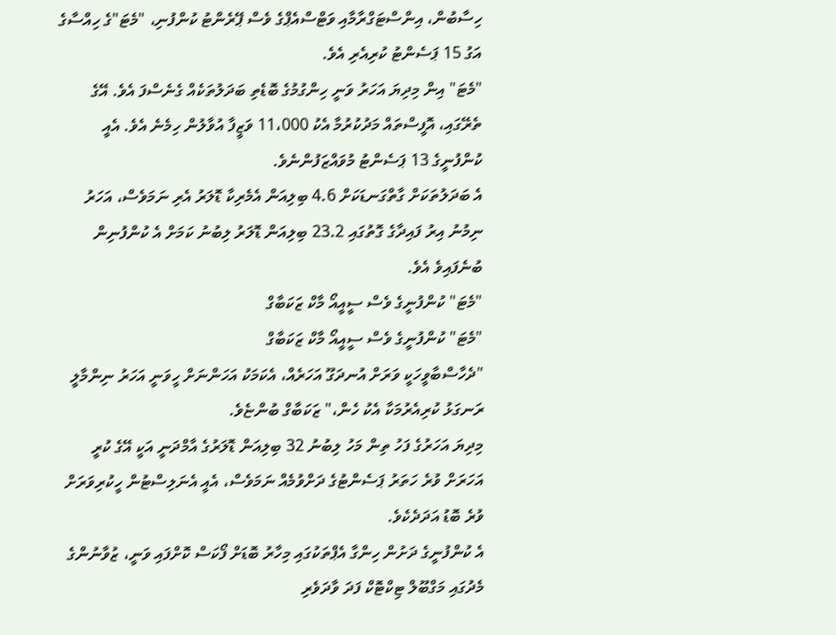ހިސާބުން، އިންސްޓަގްރާމާއި ވަޓްސްއެޕްގެ ވެސް ޕޭރެންޓު ކުންފުނި، "މެޓަ"ގެ ހިއްސާގެ އަގު 15 ޕަސެންޓު ކުރިއެރި އެވެ.
"މެޓަ" އިން މިދިޔަ އަހަރު ވަނީ ހިންގުމުގެ ބޮޑެތި ބަދަލުތަކެއް ގެނެސްފަ އެވެ. އޭގެ ތެރޭގައި، އޮފީސްތައް މަދުކުރުމާ އެކު 11،000 ވަޒީފާ އުވާލުން ހިމެނެ އެވެ. އެއީ ކުންފުނީގެ 13 ޕަސެންޓު މުވައްޒަފުންނެވެ.
އެ ބަދަލުތަކަށް ގާތްގަނޑަކަށް 4.6 ބިލިއަން އެމެރިކާ ޑޮލަރު އެރި ނަމަވެސް، އަހަރު ނިމުނު އިރު ފައިދާގެ ގޮތުގައި 23.2 ބިލިއަން ޑޮލަރު ލިބުނު ކަމަށް އެ ކުންފުނިން ބުނެފައިވެ އެވެ.
"މެޓަ" ކުންފުނީގެ ވެސް ސީއީއޯ މާކް ޒަކަބާގް
"މެޓަ" ކުންފުނީގެ ވެސް ސީއީއޯ މާކް ޒަކަބާގް
"ދެހާސްބާވީހަކީ ވަރަށް އުނދަގޫ އަހަރެއް، އެކަމަކު އަހަންނަށް ހީވަނީ އަހަރު ނިންމާލީ ރަނގަޅު ކުރިއެރުމަކާ އެކު ހެން،" ޒަކަބާގް ބުންޏެވެ.
މިދިޔަ އަހަރުގެ ފަހު ތިން މަހު ލިބުނު 32 ބިލިއަން ޑޮލަރުގެ އާމްދަނީ އަކީ އޭގެ ކުރީ އަހަރަށް ވުރެ ހަތަރު ޕަސެންޓުގެ ދަށްވުމެއް ނަމަވެސް، އެއީ އެނަލިސްޓުން ހީކުރިވަރަށް ވުރެ ބޮޑު އަދަދެކެވެ.
އެ ކުންފުނީގެ ދަށުން ހިންގާ އެޕްތަކުގައި މިހާރު ބޮޑަށް ފޯކަސް ކޮށްފައި ވަނީ، ޒުވާނުންގެ މެދުގައި މަގްބޫލް ޓިކްޓޮކް ފަދަ ވާދަވެރި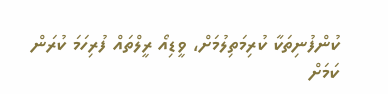ކުންފުނިތަކާ ކުރިމަތިލުމަށް، ވީޑިއޯ ރީލްތައް ފުރިހަމަ ކުރަން ކަމަށް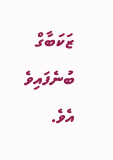ޒަކަބާގް ބުނެފައިވެ އެވެ.